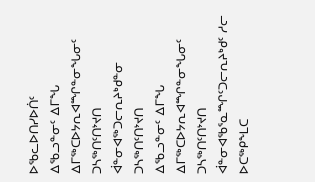ᐅᖃᓚᐅᑎᓯᐅᑏᑦ
ᐃᖃᓗᓐᓂᑦ ᐃᒥᖓ ᐃᒥᖅᑕᐅᔭᕆᐊᙱᓐᓂᖓᓂᑦ ᑐᓴᖅᑎᑦᑎᔾᔪᑎ
ᐋᓐᓂᐊᖅᑐᓕᕆᔨᒃᑯᓐᓂ ᑐᓴᖅᑎᑦᑎᔾᔪᑎ
ᐃᖃᓗᓐᓂᑦ ᐃᒥᖓ ᐃᒥᖅᑕᐅᔭᕆᐊᙱᓐᓂᖓᓂᑦ ᑐᓴᖅᑎᑦᑎᔾᔪᑎ
ᐋᓐᓂᐊᖃᕐᓇᙱᑦᑐᓕᕆᔨᒃᑯᑦ ᓱᓕ ᐅᑕᖅᑭᖕᒪᑕ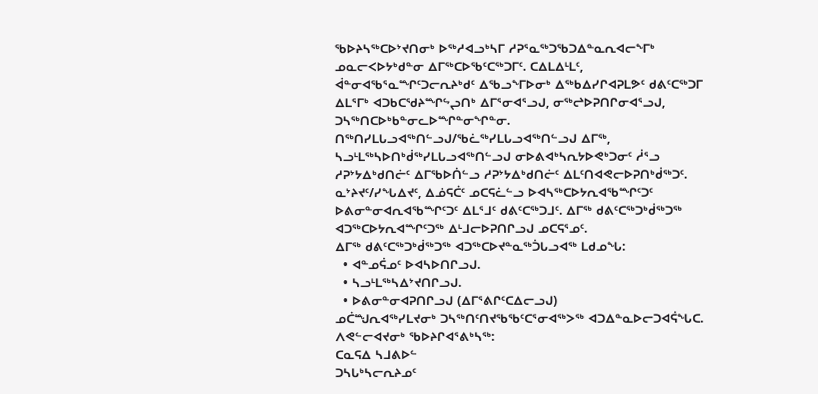ᖃᐅᔨᓴᖅᑕᐅᔾᔪᑎᓂᒃ ᐅᖅᓱᐊᓗᒃᓴᒥ ᓱᕈᕐᓇᖅᑐᖃᑐᐃᓐᓇᕆᐊᓕᖕᒥᒃ ᓄᓇᓕᐸᐅᔭᒃᑯᓐᓂ ᐃᒥᖅᑕᐅᖃᑦᑕᖅᑐᒥᑦ. ᑕᐃᒪᐃᒻᒪᑦ, ᐋᓐᓂᐊᖃᕐᓇᙱᑦᑐᓕᕆᔨᒃᑯᑦ ᐃᖃᓗᖕᒥᐅᓂᒃ ᐃᖅᑲᐃᓯᒋᐊᕈᒪᕗᑦ ᑯᕕᑦᑕᖅᑐᒥ ᐃᒪᕐᒥᒃ ᐊᑐᑲᑕᖁᔨᙱᖦᖢᑎᒃ ᐃᒥᕐᓂᐊᕐᓗᒍ, ᓂᖅᖠᐅᕈᑎᒋᓂᐊᕐᓗᒍ, ᑐᓴᖅᑎᑕᐅᒃᑲᓐᓂᓚᐅᙱᓐᓂᖏᓐᓂ. ᑎᖅᑎᓯᒪᒐᓗᐊᖅᑎᓪᓗᒍ/ᖃᓛᖅᓯᒪᒐᓗᐊᖅᑎᓪᓗᒍ ᐃᒥᖅ, ᓴᓗᒻᒪᖅᓴᐅᑎᒃᑰᖅᓯᒪᒐᓗᐊᖅᑎᓪᓗᒍ ᓂᐅᕕᐊᒃᓴᕆᔭᐅᕙᒃᑐᓂᑦ ᓲᕐᓗ ᓱᕈᔾᔭᐃᒃᑯᑎᓖᑦ ᐃᒥᖃᐅᑏᓪᓗ ᓱᕈᔾᔭᐃᒃᑯᑎᓖᑦ ᐃᒪᑦᑎᐊᕙᓕᐅᕈᑎᒃᑰᖅᑐᑦ.
ᓇᔾᔨᔪᑦ/ᓯᖓᐃᔪᑦ, ᐃᓅᕋᑖᑦ ᓄᑕᕋᓛᓪᓗ ᐅᐊᓴᖅᑕᐅᔭᕆᐊᖃᙱᑦᑐᑦ ᐅᕕᓂᓐᓂᐊᕆᐊᖃᙱᑦᑐᑦ ᐃᒪᕐᒧᑦ ᑯᕕᑦᑕᖅᑐᒧᑦ. ᐃᒥᖅ ᑯᕕᑦᑕᖅᑐᒃᑰᖅᑐᖅ ᐊᑐᖅᑕᐅᔭᕆᐊᙱᑦᑐᖅ ᐃᒻᒧᓕᐅᕈᑎᒋᓗᒍ ᓄᑕᕋᕐᓄᑦ.
ᐃᒥᖅ ᑯᕕᑦᑕᖅᑐᒃᑰᖅᑐᖅ ᐊᑐᖅᑕᐅᔪᓐᓇᖅᑑᒐᓗᐊᖅ ᒪᑯᓄᖓ:
  • ᐊᓐᓄᕌᓄᑦ ᐅᐊᓴᐅᑎᒋᓗᒍ.
  • ᓴᓗᒻᒪᖅᓴᐃᔾᔪᑎᒋᓗᒍ.
  • ᐅᕕᓂᓐᓂᐊᕈᑎᒋᓗᒍ (ᐃᒥᕐᕕᒋᑦᑕᐃᓕᓗᒍ)
ᓄᑖᙳᕆᐊᖅᓯᒪᔪᓂᒃ ᑐᓴᖅᑎᑦᑎᔪᖃᖃᑦᑕᕐᓂᐊᖅᐳᖅ ᐊᑐᐃᓐᓇᐅᓕᑐᐊᕌᖓᑕ.
ᐱᕙᓪᓕᐊᔪᓂᒃ ᖃᐅᔨᒋᐊᕐᕕᒃᓴᖅ:
ᑕᓇᕋᐃ ᓴᒧᕕᐅᓪ
ᑐᓴᒐᒃᓴᓕᕆᔨᓄᑦ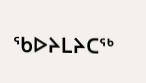ᖃᐅᔨᒪᔨᑕᖅ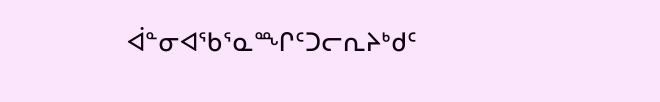ᐋᓐᓂᐊᖃᕐᓇᙱᑦᑐᓕᕆᔨᒃᑯᑦ